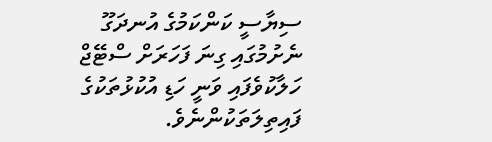ސިޔާސީ ކަންކަމުގެ އުނދަގޫ ނެށުމުގައި ގިނަ ފަހަރަށް ސްޓޭޖް ހަލާކުވެފައި ވަނީ ހަޑި އުކުޅުތަކުގެ ފައިތިލަތަކުންނެވެ.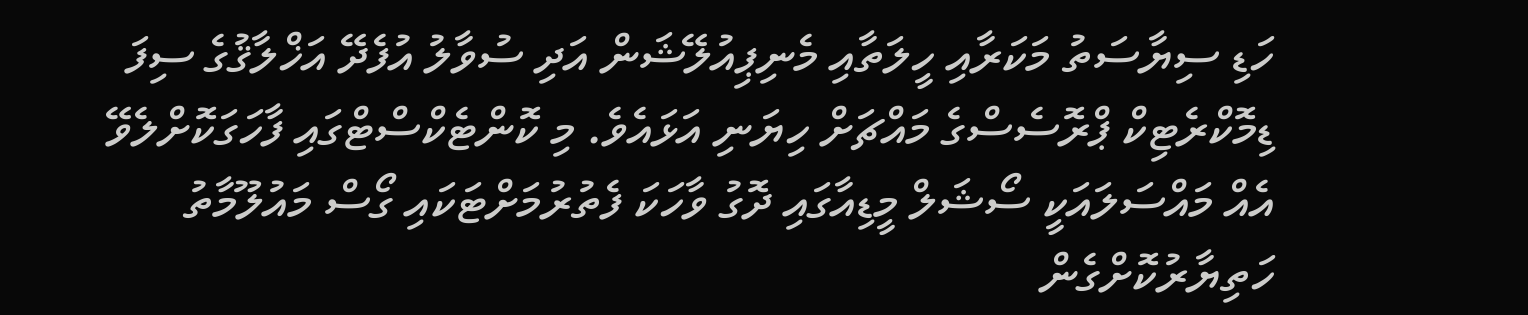ހަޑި ސިޔާސަތު މަކަރާއި ހީލަތާއި މެނިޕިއުލޭޝަން އަދި ސުވާލު އުފެދޭ އަޚްލާޤުގެ ސިފަ ޑިމޮކްރެޓިކް ޕްރޮސެސްގެ މައްޗަށް ހިޔަނި އަޅައެވެ. މި ކޮންޓެކްސްޓްގައި ފާހަގަކޮށްލެވޭ އެއް މައްސަލައަކީ ސޯޝަލް މީޑިއާގައި ދޮގު ވާހަކަ ފެތުރުމަށްޓަކައި ގޯސް މައުލޫމާތު ހަތިޔާރުކޮށްގެން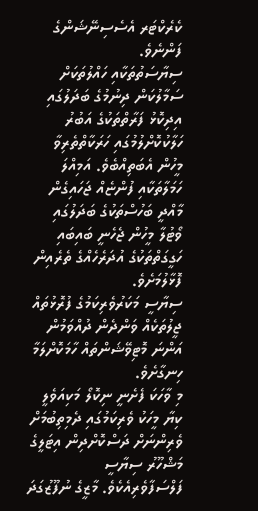ކެރެކްޓަރ އެސެސިނޭޝަންގެ ފަންނެވެ.
ސިޔާސަތުތަކާއި ހައްލުތަކަށް ސަމާލުކަން ދިނުމުގެ ބަދަލުގައި އިދިކޮޅު ފަރާތްތަކުގެ އަބުރު ހަލާކުކޮށްލުމުގައި ހަރަކާތްތެރިވާ މީހުން އެބަތިއްބެވެ. އަމިއްލަ ހަމަލާތަކާއި ފުންޏެއް ޖަހައިގެން މާއްދީ ބަހުސްތަކުގެ ބަދަލުގައި ވޯޓުލާ މީހުން ޖެހެނީ ބައިބައި ހަގީގަތްތަކުގެ އުދަރެހެއްގެ ތެރެއިން ފޮޅާލުމަށެވެ.
ސިޔާސީ މަކަރުވެރިކަމުގެ ފުރޮޅުތައް ޖީލުތަކެއް ވަންދެން ދުއްވަމުން އަންނަ މޮޓިވޭޝަންތައް ހާމަކޮށްލަމާ ހިނގާށެވެ.
މި ވާހަކަ ފެށެނީ ނިކޮލޯ މަކިއަވެލީ ކިޔާ މީހަކު ވެރިކަމުގައި ދެމިތިބުމަށް ވެރިންނަށް ދަސްކޮށްދިން އިޓަލީގެ މަޝްހޫރު ސިޔާސީ ފަލްސަފާވެރިއެކެވެ. މާޒީގެ ނުފޫޒުގަދަ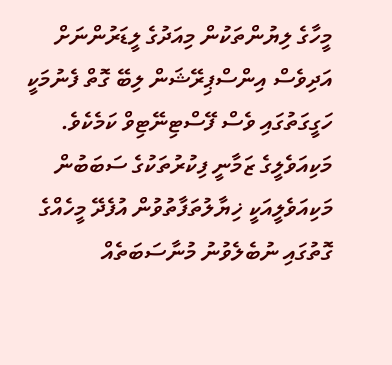މީހާގެ ލިޔުންތަކުން މިއަދުގެ ލީޑަރުންނަށް އަދިވެސް އިންސްޕިރޭޝަން ލިބޭ ގޮތް ފެނުމަކީ ހަގީގަތުގައި ވެސް ފޭސްޓިނޭޓިވް ކަމެކެވެ. މަކިއަވެލީގެ ޒަމާނީ ފިކުރުތަކުގެ ސަބަބުން މަކިއަވެލީއަކީ ޚިޔާލުތަފާތުވުން އުފެދޭ މީހެއްގެ ގޮތުގައި ނުބެލެވުނު މުނާސަބަތެއް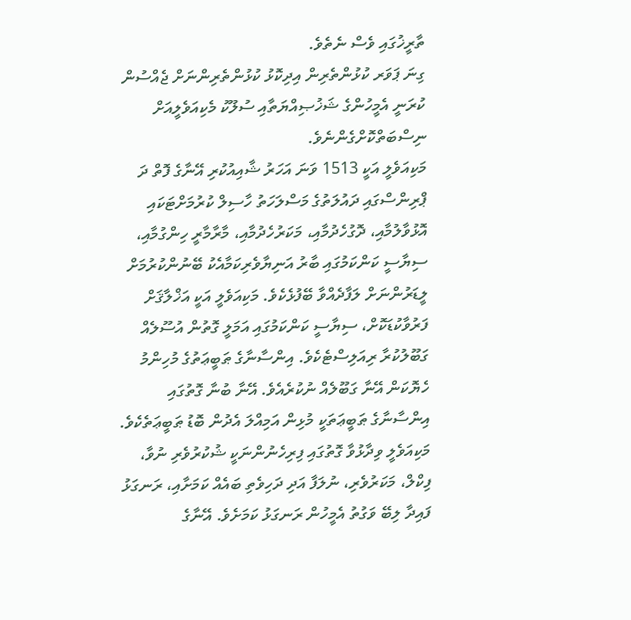ތާރީޚުގައި ވެސް ނެތެވެ.
ގިނަ ޕަވަރ ކުޅުންތެރިން އިދިކޮޅު ކުޅުންތެރިންނަށް ޖެއްސުން ކުރަނީ އެމީހުންގެ ޝަޚުޞިއްޔަތާއި ސުލޫކު މެކިއަވެލީއަށް ނިސްބަތްކޮށްގެންނެވެ.
މަކިއަވެލީ އަކީ 1513 ވަނަ އަހަރު ޝާއިއުކުރި އޭނާގެ ފޮތް ދަ ޕްރިންސްގައި ދައުލަތުގެ މަސްލަހަތު ހާސިލް ކުރުމަށްޓަކައި އޮޅުވާލުމާއި، ދޮގުހެދުމާއި، މަކަރުހެދުމާއި، މާރާމާރީ ހިންގުމާއި، ސިޔާސީ ކަންކަމުގައި ބާރު އަނިޔާވެރިކަމާއެކު ބޭނުންކުރުމަށް ލީޑަރުންނަށް ލަފާދެއްވާ ބޭފުޅެކެވެ. މަކިއަވެލީ އަކީ އަޚްލާޤަށް ފަރުވާކުޑަކޮށް، ސިޔާސީ ކަންކަމުގައި އަމަލީ ގޮތުން އުސޫލެއް ގަބޫލުކުރާ ރިއަލިސްޓެކެވެ. އިންސާނާގެ ޠަބީޢަތުގެ މުހިންމު ހެޔޮކަން އޭނާ ގަބޫލެއް ނުކުރެއެވެ. އޭނާ ބުނާ ގޮތުގައި އިންސާނާގެ ޠަބީޢަތަކީ މުޅިން އަމިއްލަ އެދުން ބޮޑު ޠަބީޢަތެކެވެ.
މަކިއަވެލީ ވިދާޅުވާ ގޮތުގައި ފިރިހެނުންނަކީ ޝުކުރުވެރި ނުވާ، ފިކްލް، މަކަރުވެރި، ނުލަފާ އަދި ދަހިވެތި ބައެއް ކަމަށާއި، ރަނގަޅު ފައިދާ ލިބޭ ވަގުތު އެމީހުން ރަނގަޅު ކަމަށެވެ. އޭނާގެ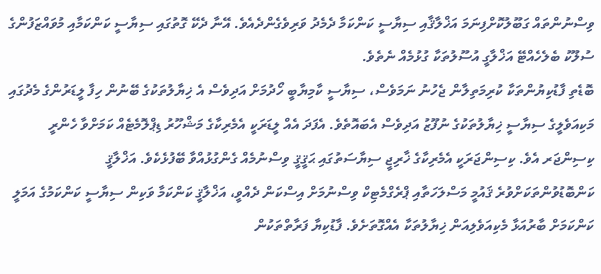ވިސްނުންތައް ގަބޫލުކޮށްފިނަމަ އަޚްލާޤާއި ސިޔާސީ ކަންކަމާ ދެމެދު ވަރިވެގެންދެއެވެ. އޭނާ ދެކޭ ގޮތުގައި ސިޔާސީ ކަންކަމާއި މުވައްޒަފުންގެ ސުލޫކު ބެލެހެއްޓޭ އަޚްލާގީ އުސޫލުތަކާ ގުޅުމެއް ނެތެވެ.
ބޮޑެތި ފާޑުކިޔުންތަކާ ކުރިމަތިލާން ޖެހުނު ނަމަވެސް، ސިޔާސީ ކާމިޔާބީ ހޯދުމަށް އަދިވެސް އެ ޚިޔާލުތަކުގެ ބޭނުން ހިފާ ލީޑަރުންގެ މެދުގައި މަކިއަވެލީގެ ސިޔާސީ ޚިޔާލުތަކުގެ ނުފޫޒު އަދިވެސް އެބައޮތެވެ. އެފަދަ އެއް ލީޑަރަކީ އެމެރިކާގެ މަޝްހޫރު ޑިޕްލޮމެޓެއް ކަމަށްވާ ހެންރީ ކިސިންޖަރ އެވެ. ކިސިންޖަރަކީ އެމެރިކާގެ ޚާރިޖީ ސިޔާސަތުގައި ޙަޤީޤީ ވިސްނުމެއް ގެންގުޅުއްވާ ބޭފުޅެކެވެ. އަޚްލާޤީ ކަންބޮޑުވުންތަކަށްވުރެ ޤައުމީ މަސްލަހަތާއި ޕްރެގްމެޓިކް ވިސްނުމަށް އިސްކަން ދެއްވީ، އަޚްލާޤީ ކަންކަމާ ވަކިން ސިޔާސީ ކަންކަމުގެ އަމަލީ ކަންކަމަށް ބާރުއަޅާ މެކިއަވެލިއަން ޚިޔާލުތަކާ އެއްގޮތަށެވެ. ފާޑުކިޔާ ފަރާތްތަކުން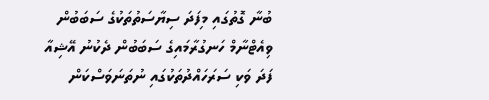ބުނާ ގޮތުގައި މިފަދަ ސިޔާސަތުތަކުގެ ސަބަބުން ވިއެޓްނާމް ހަނގުރާމައިގެ ސަބަބުން ދެކުނު އޭޝިއާ ފަދަ ވަކި ސަރަހައްދުތަކުގައި ނުތަނަވަސްކަން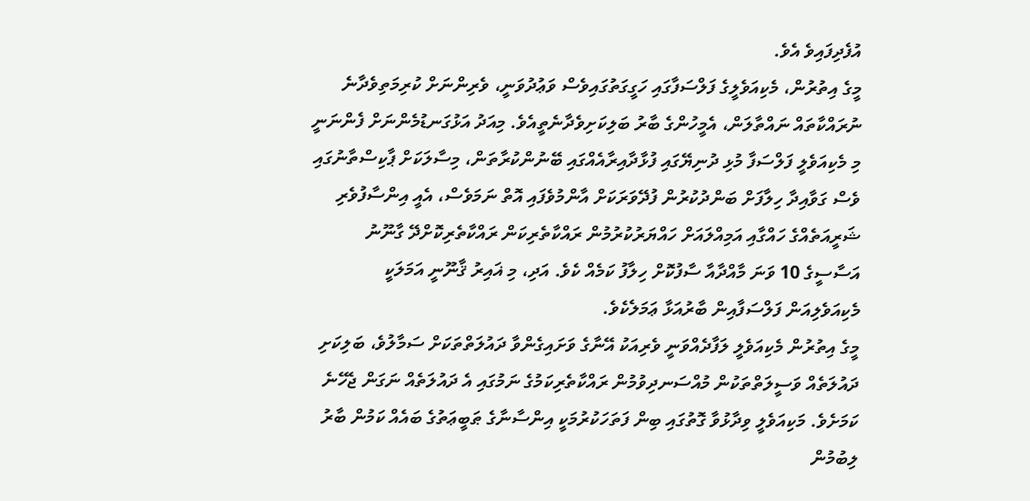އުފެދިފައިވެ އެވެ.
މީގެ އިތުރުން، މެކިއަވެލީގެ ފަލްސަފާގައި ހަގީގަތުގައިވެސް ވަޢުދުވަނީ، ވެރިންނަށް ކުރިމަތިވެދާނެ ނުރައްކާތައް ނައްތާލަން، އެމީހުންގެ ބާރު ބަލިކަށިވެދާނެތީއެވެ. މިއަދު އަޅުގަނޑުމެންނަށް ފެންނަނީ މި މެކިއަވެލީ ފަލްސަފާ މުޅި ދުނިޔޭގައި ފުޅާދާއިރާއެއްގައި ބޭނުންކުރާތަން، މިސާލަކަށް ޕާކިސްތާނުގައި ވެސް ގަވާއިދާ ހިލާފަށް ބަންދުކުރުން ފުދޭވަރަކަށް އާންމުވެފައި އޮތް ނަމަވެސް، އެއީ އިންސާފުވެރި ޝަރީއަތެއްގެ ހައްގާއި އަމިއްލައަށް ހައްޔަރުކުރުމުން ރައްކާތެރިކަން ރައްކާތެރިކޮށްދޭ ގާނޫނު އަސާސީގެ 10 ވަނަ މާއްދާއާ ސާފުކޮށް ހިލާފު ކަމެއް ކެވެ. އަދި، މި ޣައިރު ޤާނޫނީ އަމަލަކީ މެކިއަވެލިއަން ފަލްސަފާއިން ބާރުއަޅާ ޢަމަލެކެވެ.
މީގެ އިތުރުން މެކިއަވެލީ ލަފާދެއްވަނީ ވެރިއަކު އޭނާގެ ވަށައިގެންވާ ދައުލަތްތަކަށް ސަމާލުވެ، ބަލިކަށި ދައުލަތެއް ވަސީލަތްތަކުން މުއްސަނދިވުމުން ރައްކާތެރިކަމުގެ ނަމުގައި އެ ދައުލަތެއް ނަގަން ޖެހޭނެ ކަމަށެވެ. މަކިއަވެލީ ވިދާޅުވާ ގޮތުގައި ބިން ފަތަހަކުރުމަކީ އިންސާނާގެ ޠަބީޢަތުގެ ބައެއް ކަމުން ބާރު ލިބުމުން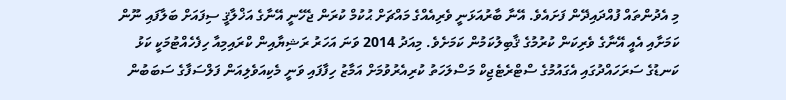މި އެދުންތައް ފުއްދައިދޭން ފަށައެވެ. އޭނާ ބާރުއަޅަނީ ވެރިއެއްގެ މައްޗަށް ޙުކުމް ކުރަން ޖެހޭނީ އޭނާގެ އަޚްލާޤީ ސިފައަށް ބަލާފައި ނޫން ކަމަށާއި އެއީ އޭނާގެ ވެރިކަން ކުރުމުގެ ޤާބިލުކަމުން ކަމަށެވެ. މިއަދު 2014 ވަނަ އަހަރު ރަޝިޔާއިން ކްރައިމިއާ ހިފެހެއްޓުމަކީ ކަޅު ކަނޑުގެ ސަރަހައްދުގައި އެގައުމުގެ ސްޓްރެޓެޖިކް މަސްލަހަތު ކުރިއެރުވުމަށް އަމާޒު ހިފާފައި ވަނީ މެކިއަވެލިއަން ފަލްސަފާގެ ސަބަބުން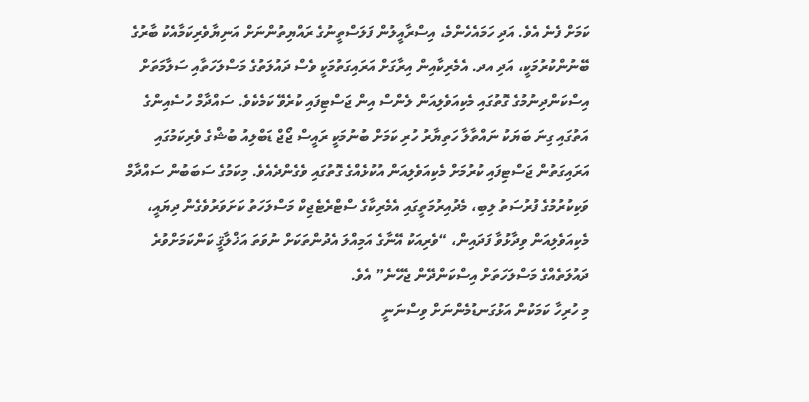ކަމަށް ފެނެ އެވެ. އަދި ހަމައެހެންމެ، އިސްރާއީލުން ފަލަސްތީނުގެ ރައްޔިތުންނަށް އަނިޔާވެރިކަމާއެކު ބާރުގެ ބޭނުންކުރުމަކީ، އަދި އދ. އެމެރިކާއިން އިރާގަށް އަރައިގަތުމަކީ ވެސް ދައުލަތުގެ މަސްލަހަތާއި ސަލާމަތަށް އިސްކަންދިނުމުގެ ގޮތުގައި މެކިއަވެލިއަން ލެންސް އިން ޖަސްޓިފައި ކުރެވޭ ކަމެކެވެ. ސައްދާމް ހުސެއިންގެ އަތުގައި ގިނަ ބަޔަކު ނައްތާލާ ހަތިޔާރު ހުރި ކަމަށް ބުނުމަކީ ރައީސް ޖޯޖް ޑަބްލިއު ބުޝްގެ ވެރިކަމުގައި އަރައިގަތުން ޖަސްޓިފައި ކުރުމަށް މެކިއަވެލިއަން އުކުޅެއްގެ ގޮތުގައި ވެގެންދެއެވެ. މިކަމުގެ ސަބަބުން ސައްދާމް ވަކިކުރުމުގެ ފުރުސަތު ލިބި، މެދުއިރުމަތީގައި އެމެރިކާގެ ސްޓްރެޓެޖިކް މަސްލަހަތު ކަށަވަރުވެގެން ދިޔައީ، މެކިއަވެލިއަން ވިދާޅުވާ ފަދައިން، “ވެރިއަކު އޭނާގެ އަމިއްލަ އެދުންތަކަށް ނުވަތަ އަޚްލާޤީ ކަންކަމަށްވުރެ ދައުލަތެއްގެ މަސްލަހަތަށް އިސްކަންދޭން ޖެހޭނެ” އެވެ.
މި ހުރިހާ ކަމަކުން އަޅުގަނޑުމެންނަށް ވިސްނަނީ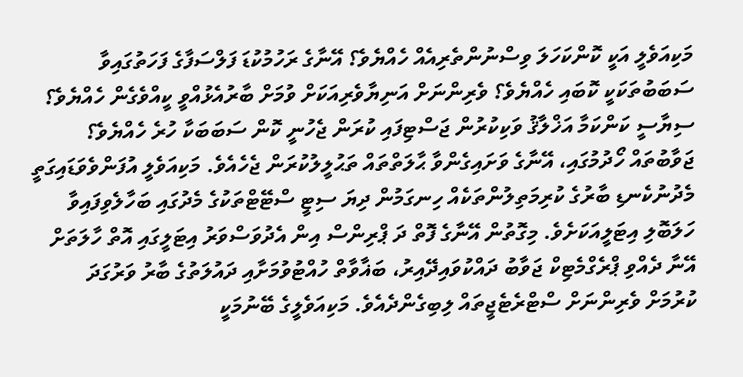މަކިއަވެލީ އަކީ ކޮންކަހަލަ ވިސްނުންތެރިއެއް ހެއްޔެވެ؟ އޭނާގެ ރަހުމުކުޑަ ފަލްސަފާގެ ފަހަތުގައިވާ ސަބަބުތަކަކީ ކޮބައި ހެއްޔެވެ؟ ވެރިންނަށް އަނިޔާވެރިއަކަށް ވުމަށް ބާރުއެޅުއްވީ ކީއްވެގެން ހެއްޔެވެ؟ ސިޔާސީ ކަންކަމާ އަޚްލާޤު ވަކިކުރުން ޖަސްޓިފައި ކުރަން ޖެހުނީ ކޮން ސަބަބަކާ ހުރެ ހެއްޔެވެ؟
ޖަވާބުތައް ހޯދުމުގައި، އޭނާގެ ވަށައިގެންވާ ޙާލަތްތައް ތަޙުލީލުކުރަން ޖެހެއެވެ. މަކިއަވެލީ އުފަންވެވަޑައިގަތީ މެދުނުކެނޑި ބާރުގެ ކުރިމަތިލުންތަކެއް ހިނގަމުން ދިޔަ ސިޓީ ސްޓޭޓްތަކުގެ މެދުގައި ބަހާލެވިފައިވާ ހަލަބޮލި އިޓަލީއަކަށެވެ. މިގޮތުން އޭނާގެ ފޮތް ދަ ޕްރިންސް އިން އެދުވަސްވަރު އިޓަލީގައި އޮތް ހާލަތަށް އޭނާ ދެއްވި ޕްރެގްމެޓިކް ޖަވާބު ދައްކުވައިދޭއިރު، ބަޣާވާތް ހުއްޓުވުމަށާއި ދައުލަތުގެ ބާރު ވަރުގަދަ ކުރުމަށް ވެރިންނަށް ސްޓްރެޓެޖީތައް ލިބިގެންދެއެވެ. މަކިއަވެލީގެ ބޭނުމަކީ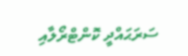ސަރަޙައްދީ ކޮންޓްރޯލާއި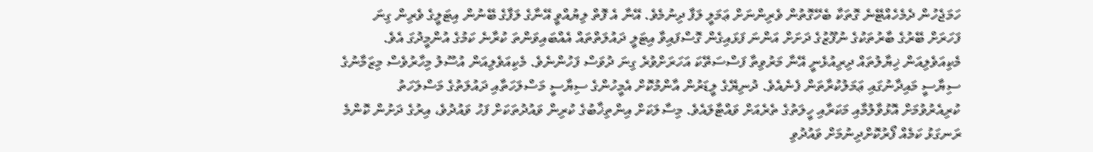ހަމަޖެހުން ދެމެހެއްޓޭނެ ގޮތަކާ ބެހޭގޮތުން ވެރިންނަށް ޢަމަލީ ލަފާ ދިނުމެވެ. އޭނާ އެ ފޮތް ލިޔުއްވީ އޭނާގެ ލަފާގެ ބޭނުން އިޓަލީގެ ވެރިން ގިނަ ފަހަރަށް ބޭރުގެ ބާރުތަކުގެ ނުފޫޒުގެ ދަށަށް އަންނަ ފަޅައިގެން ގޮސްފައިވާ އިޓަލީ ދައުލަތްތައް އެއްބައިވަންތަ ކުރާނެ ކަމުގެ އުންމީދުގަ އެވެ.
މެކިއަވެލިއަން ޚިޔާލުތައް ދިރިއުޅެނީ އޭނާ މަރުވިތާ ފަސްސަތޭކަ އަހަރަށްވުރެ ގިނަ ދުވަސް ފަހުންނެވެ. މެކިއަވެލިއަން އުސޫލު މިހާރުވެސް މިޒަމާނުގެ ސިޔާސީ މައިދާނުގައި ޢަމަލުކުރާތަން ފެނެއެވެ. ދުނިޔޭގެ ލީޑަރުން އާންމުކޮށް އެމީހުންގެ ސިޔާސީ މަސްލަހަތާއި ދައުލަތުގެ މަސްލަހަތު ކުރިއެރުވުމަށް އޮޅުވާލުމާއި މަކަރާއި ހީލަތުގެ ތެރެއަށް ވައްޓާލައެވެ. މިސާލަކަށް އިންތިޚާބުގެ ކުރިން ވައުދުތަކަށް ފަހު ވައުދުވެ، އިރުގެ ދަށުން ކޮންމެ ރަނގަޅު ކަމެއް ފޯރުކޮށްދިނުމަށް ވައުދުވި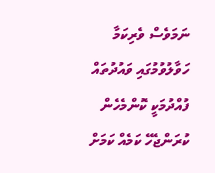ނަމަވެސް ވެރިކަމާ ހަވާލުވުމުގައި ވައުދުތައް ފުއްދުމަކީ ކޮންމެހެން ކުރަންޖެހޭ ކަމެއް ކަމަށް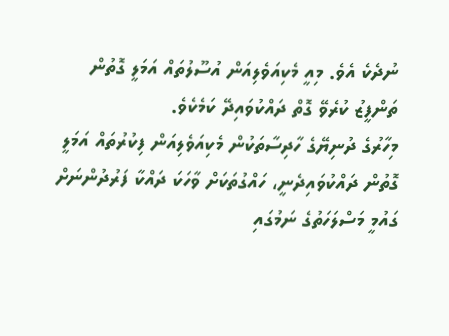ނުދެކެ އެވެ. މިއީ މެކިއަވެލިއަން އުސޫލުތައް އަމަލީ ގޮތުން ތަންފީޒު ކުރެވޭ ގޮތް ދައްކުވައިދޭ ކަމެކެވެ.
މިހާރުގެ ދުނިޔޭގެ ހާދިސާތަކުން މެކިއަވެލިއަން ފިކުރުތައް އަމަލީ ގޮތުން ދައްކުވައިދެނީ، ހައްގުތަކަށް ވާހަކަ ދައްކާ ފަރުދުންނަށް ގައުމީ މަސްލަހަތުގެ ނަމުގައި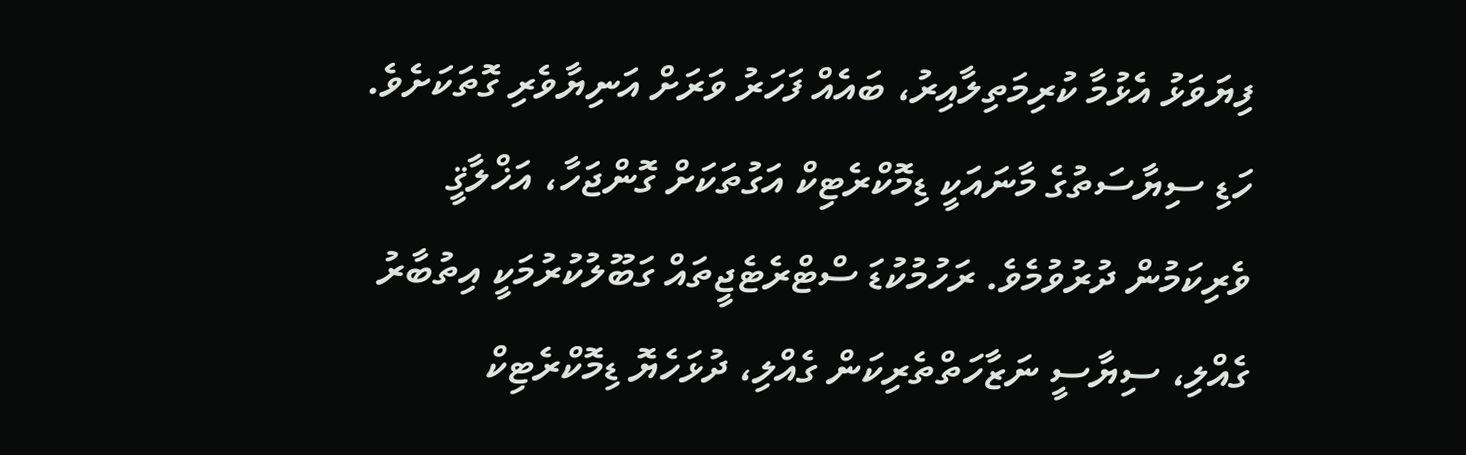ފިޔަވަޅު އެޅުމާ ކުރިމަތިލާއިރު، ބައެއް ފަހަރު ވަރަށް އަނިޔާވެރި ގޮތަކަށެވެ.
ހަޑި ސިޔާސަތުގެ މާނައަކީ ޑިމޮކްރެޓިކް އަގުތަކަށް ގޮންޖަހާ، އަޚްލާޤީ ވެރިކަމުން ދުރުވުމެވެ. ރަހުމުކުޑަ ސްޓްރެޓެޖީތައް ގަބޫލުކުރުމަކީ އިތުބާރު ގެއްލި، ސިޔާސީ ނަޒާހަތްތެރިކަން ގެއްލި، ދުޅަހެޔޮ ޑިމޮކްރެޓިކް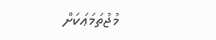މުޖުތަމަޢަކަށް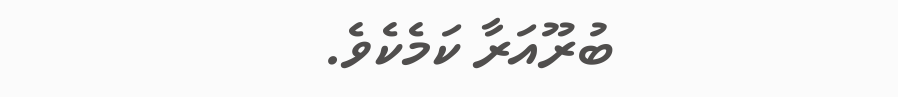ބުރޫއަރާ ކަމެކެވެ.